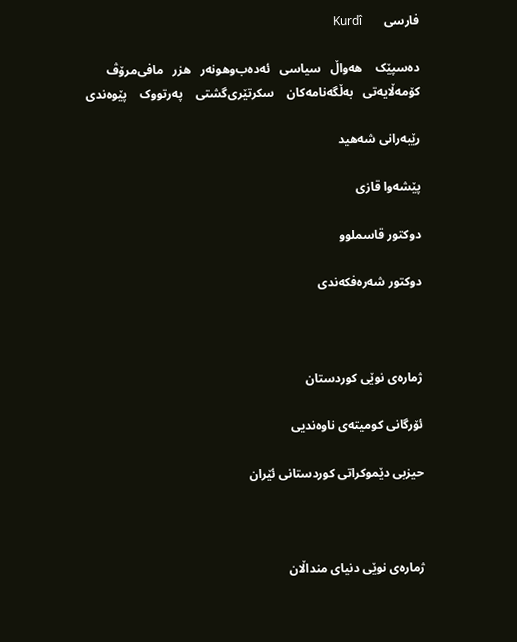فارسی       Kurdî

ده‌سپێک    هه‌واڵ   سیاسی   ئه‌ده‌ب‌وهونه‌ر   هزر   مافی‌مرۆڤ    کۆمه‌ڵایه‌تی   به‌ڵگه‌نامه‌کان    سکرتێری‌گشتی    په‌رتووک    پێوه‌ندی

رێبه‌رانی شه‌هید

پێشه‌وا قازی‌

دوكتور قاسملوو

دوكتور شه‌ره‌فکه‌ندی



ژماره‌ی نوێی كوردستان

ئۆرگانی كومیته‌ی ناوه‌ندیی

حیزبی دێموكراتی كوردستانی ئێران



ژماره‌ی نوێی دنیای منداڵان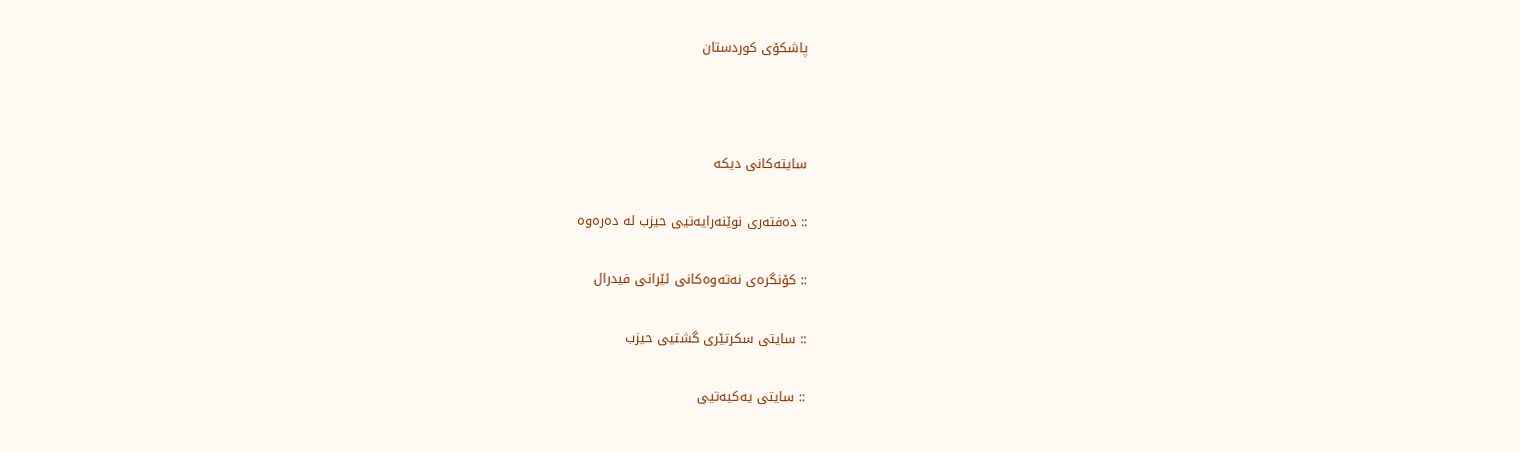پاشكۆی كوردستان



سایته‌کانی دیکه

:: ده‌فته‌ری نوێنه‌رایه‌تیی حیزب له ده‌ره‌وه

:: كۆنگره‌ی‌ نه‌ته‌وه‌كانی‌ ئێرانی‌ فیدرال

:: سایتی سکرتێری گشتیی حیزب

:: سایتی یه‌كیه‌تیی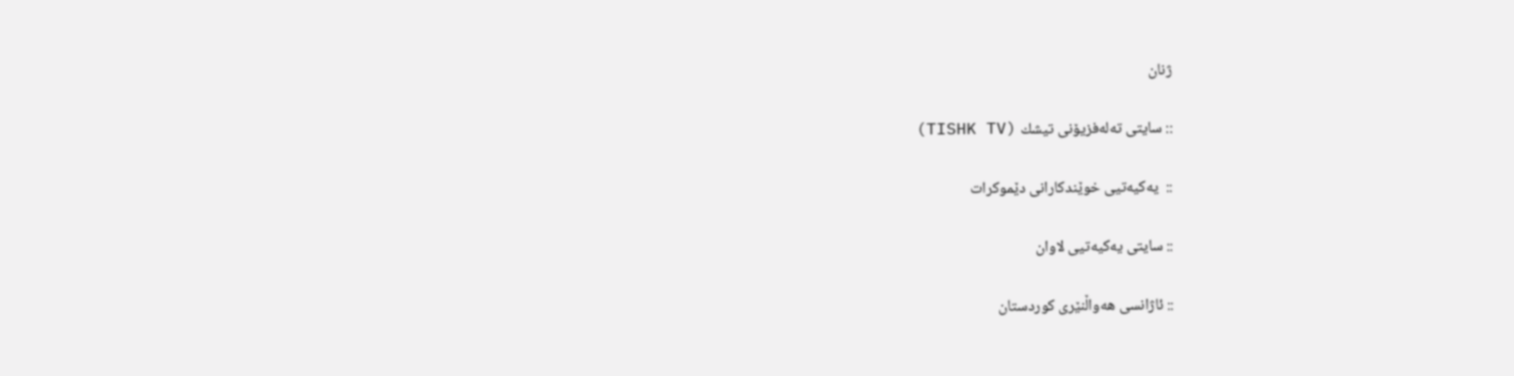ژنان

:: سایتی ته‌له‌فزیۆنی‌ تیشك (TISHK TV)

::  یه‌كیه‌تیی‌ خوێندكارانی‌ دێموكرات

:: سایتی یه‌کیه‌تیی لاوان

:: ئاژانسی هه‌واڵنێری كوردستان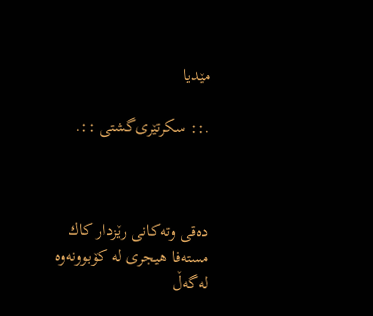مێدیا

.:: سکرتێری‌گشتی ::.



ده‌قی‌ وته‌كانی‌ رێزدار كاك مسته‌فا هیجری‌ له‌ كۆبوونه‌وه‌ له‌گه‌ڵ‌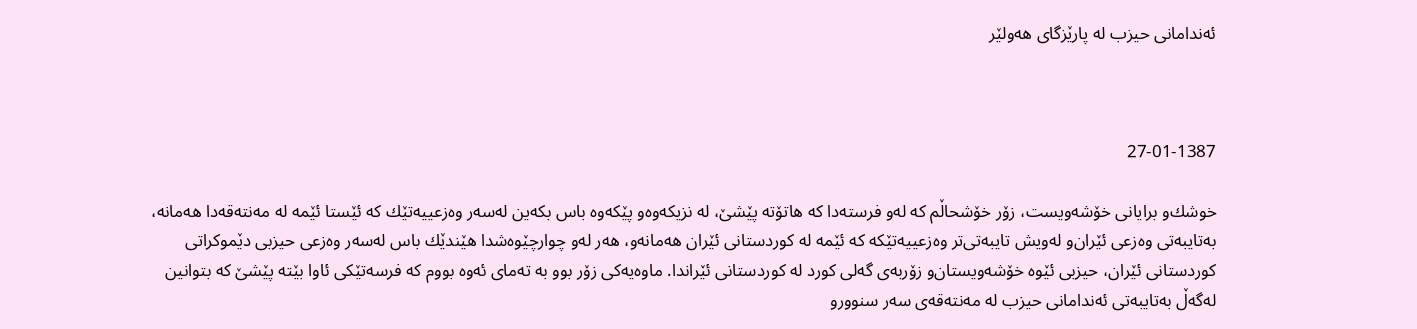ئه‌ندامانی‌ حیزب له‌ پارێزگای‌ هه‌ولێر



27-01-1387

خوشك‌و برایانی‌ خۆشه‌ویست، زۆر خۆشحاڵم كه‌ له‌و فرسته‌دا كه‌ هاتۆته‌ پێشێ‌، له‌ نزیكه‌وه‌‌و پێكه‌وه‌ باس بكه‌ین له‌سه‌ر وه‌زعییه‌تێك‌ كه‌ ئێستا ئێمه‌ له‌ مه‌نته‌قه‌دا هه‌مانه‌، به‌تایبه‌تی‌ وه‌زعی‌ ئێران‌و له‌ویش تایبه‌تی‌تر وه‌زعییه‌تێكه‌ كه‌ ئێمه‌ له‌ كوردستانی‌ ئێران هه‌مانه‌‌و، هه‌ر له‌و چوارچێوه‌شدا هێندێك باس له‌سه‌ر وه‌زعی‌ حیزبی‌ دێموكراتی‌ كوردستانی‌ ئێران، حیزبی‌ ئێوه‌ خۆشه‌ویستان‌و زۆربه‌ی‌ گه‌لی‌ كورد له‌ كوردستانی‌ ئێراندا. ماوه‌یه‌كی‌ زۆر بوو به‌ ته‌مای‌ ئه‌وه‌ بووم كه‌ فرسه‌تێكی‌ ئاوا بێته‌ پێشێ‌ كه‌ بتوانین له‌گه‌ڵ‌ به‌تایبه‌تی‌ ئه‌ندامانی‌ حیزب له‌ مه‌نته‌قه‌ی‌ سه‌ر سنوور‌و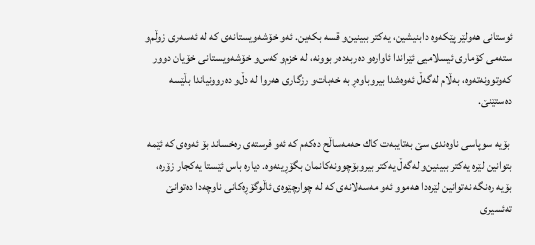ئوستانی‌ هه‌ولێر پێكه‌وه‌ دابنیشین، یه‌كتر ببینین‌و قسه‌ بكه‌ین. ئه‌و خۆشه‌ویستانه‌ی‌ كه‌ له‌ ئه‌سه‌ری‌ زوڵم‌و سته‌می‌ كۆماری‌ ئیسلامیی‌ ئێراندا ئاواره‌‌و ده‌ربه‌ده‌ر بوونه‌، له‌ خزم‌و كه‌س‌و خۆشه‌ویستانی‌ خۆیان دوور كه‌وتوونه‌ته‌وه‌، به‌ڵام له‌گه‌ڵ‌ ئه‌وه‌شدا بیر‌وباوه‌ڕ به‌ خه‌بات‌و رزگاری‌ هه‌روا له‌ دڵ‌‌و ده‌روونیاندا بڵێسه‌ ده‌ستێنێ‌.

 بۆیه‌ سوپاسی‌ ناوه‌ندی‌ سێ‌ به‌تایبه‌ت كاك حه‌مه‌ساڵح ده‌كه‌م كه‌ ئه‌و فرسته‌ی‌ ره‌خساند بۆ ئه‌وه‌ی‌ كه‌ ئێمه‌ بتوانین لێره‌ یه‌كتر ببینین‌و له‌گه‌ڵ‌ یه‌كتر بیر‌وبۆچوونه‌كانمان بگۆڕینه‌وه‌. دیاره‌ باس ئێستا یه‌كجار زۆره‌، بۆیه‌ ره‌نگه‌ نه‌توانین لێره‌دا هه‌موو ئه‌و مه‌سه‌لانه‌ی‌ كه‌ له‌ چوارچێوه‌ی‌ ئاڵوگۆڕه‌كانی‌ ناوچه‌دا ده‌توانێ‌ ته‌ئسیری‌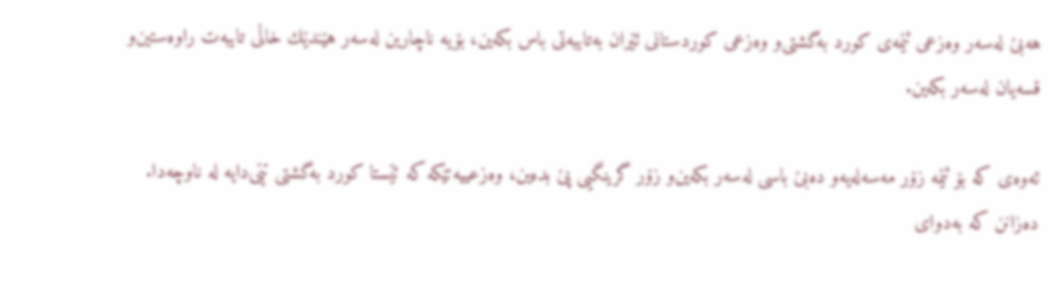هه‌بێ‌ له‌سه‌ر وه‌زعی‌ ئێمه‌ی‌ كورد به‌گشتی‌‌و وه‌زعی‌ كوردستانی‌ ئێران به‌تایبه‌تی‌ باس بكه‌ین، بۆیه‌ ناچارین له‌سه‌ر هێندێك خاڵی‌ تایبه‌ت راوه‌ستین‌و قسه‌یان له‌سه‌ر بكه‌ین.

ئه‌وه‌ی‌ كه‌ بۆ ئێمه‌ زۆر مه‌سه‌له‌یه‌‌و ده‌بێ‌ باسی‌ له‌سه‌ر بكه‌ین‌و زۆر گرینگیی‌ پێ‌ بده‌ین، وه‌زعییه‌تێكه‌ كه‌ ئێستا كورد به‌گشتی‌ تێی‌دایه‌ له‌ ناوچه‌دا. ده‌زانن كه‌ به‌دوای‌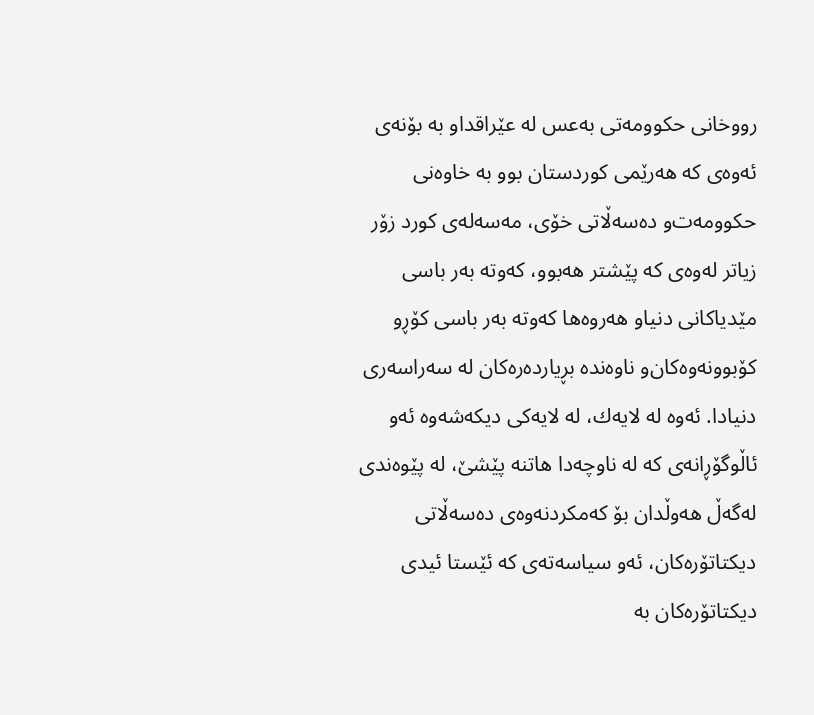رووخانی‌ حكوومه‌تی‌ به‌عس له‌ عێراقدا‌و به‌ بۆنه‌ی‌ ئه‌وه‌ی‌ كه‌ هه‌رێمی‌ كوردستان بوو به‌ خاوه‌نی‌ حكوومه‌ت‌و ده‌سه‌ڵاتی‌ خۆی‌، مه‌سه‌له‌ی‌ كورد زۆر زیاتر له‌وه‌ی‌ كه‌ پێشتر هه‌بوو، كه‌وته‌ به‌ر باسی‌ مێدیاكانی‌ دنیا‌و هه‌روه‌ها كه‌وته‌ به‌ر باسی‌ كۆڕ‌و كۆبوونه‌وه‌كان‌و ناوه‌نده‌ بڕیارده‌ره‌كان له‌ سه‌راسه‌ری‌ دنیادا. ئه‌وه‌ له‌ لایه‌ك، له‌ لایه‌كی‌ دیكه‌شه‌وه‌ ئه‌و ئاڵوگۆڕانه‌ی‌ كه‌ له‌ ناوچه‌دا هاتنه‌ پێشێ‌، له‌ پێوه‌ندی‌ له‌گه‌ڵ‌ هه‌وڵدان بۆ كه‌مكردنه‌وه‌ی‌ ده‌سه‌ڵاتی‌ دیكتاتۆره‌كان، ئه‌و سیاسه‌ته‌ی‌ كه‌ ئێستا ئیدی‌ دیكتاتۆره‌كان به‌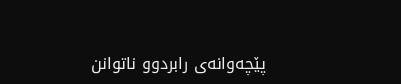پێچه‌وانه‌ی‌ رابردوو ناتوانن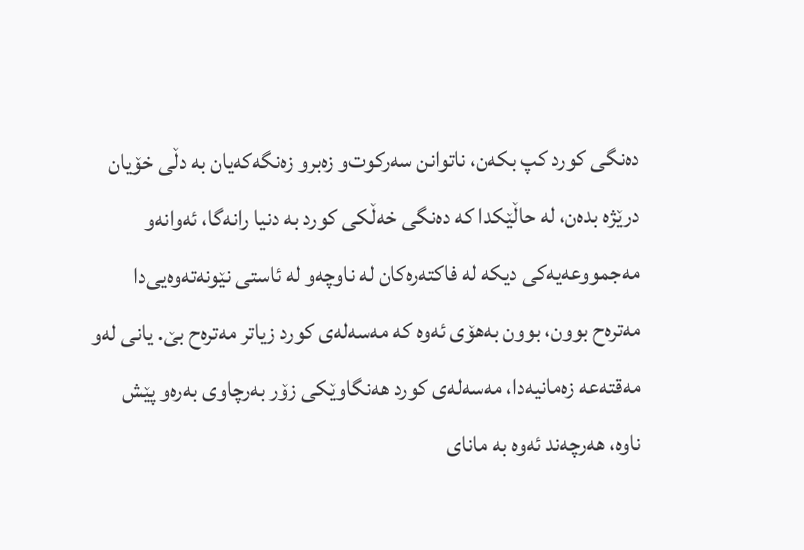ده‌نگی‌ كورد كپ بكه‌ن، ناتوانن سه‌ركوت‌و زه‌بر‌و زه‌نگه‌كه‌یان به‌ دڵی‌ خۆیان درێژه‌ بده‌ن، له‌ حاڵێكدا كه‌ ده‌نگی‌ خه‌ڵكی‌ كورد به‌ دنیا رانه‌گا، ئه‌وانه‌‌و مه‌جمووعه‌یه‌كی‌ دیكه‌ له‌ فاكته‌ره‌كان له‌ ناوچه‌‌و له‌ ئاستی‌ نێونه‌ته‌وه‌یی‌دا مه‌تره‌ح بوون، بوون به‌هۆی‌ ئه‌وه‌ كه‌ مه‌سه‌له‌ی‌ كورد زیاتر مه‌تره‌ح بێ‌. یانی‌ له‌و مه‌قته‌عه‌ زه‌مانیه‌دا، مه‌سه‌له‌ی‌ كورد هه‌نگاوێكی‌ زۆر به‌رچاوی‌ به‌ره‌و پێش ناوه‌، هه‌رچه‌ند ئه‌وه‌ به‌ مانای‌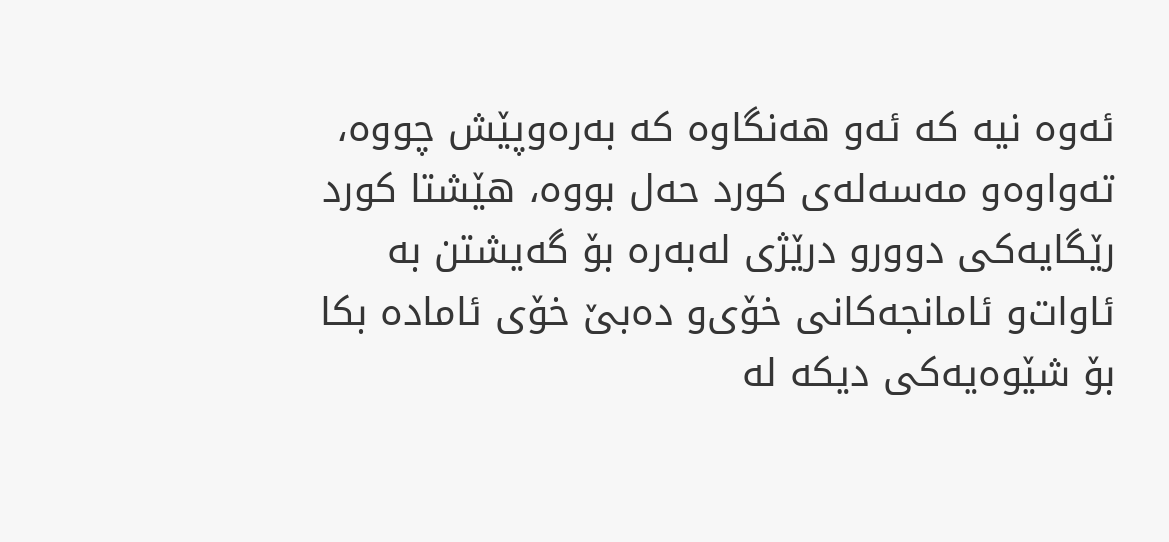ئه‌وه‌ نیه‌ كه‌ ئه‌و هه‌نگاوه‌ كه‌ به‌ره‌وپێش چووه‌، ته‌واوه‌‌و مه‌سه‌له‌ی‌ كورد حه‌ل بووه‌، هێشتا كورد رێگایه‌كی‌ دوور‌و درێژی‌ له‌به‌ره‌ بۆ گه‌یشتن به‌ ئاوات‌و ئامانجه‌كانی‌ خۆی‌‌و ده‌بێ‌ خۆی‌ ئاماده‌ بكا بۆ شێوه‌یه‌كی‌ دیكه‌ له‌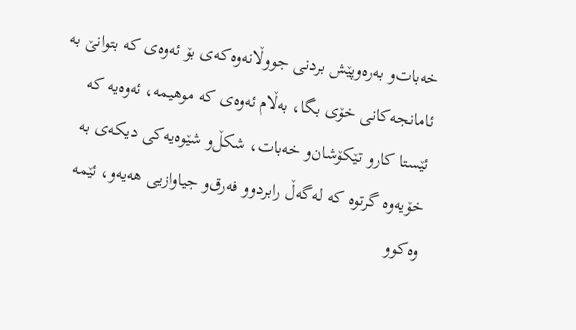خه‌بات‌و به‌ره‌وپێش بردنی‌ جووڵانه‌وه‌كه‌ی‌ بۆ ئه‌وه‌ی‌ كه‌ بتوانێ‌ به‌ ئامانجه‌كانی‌ خۆی‌ بگا، به‌ڵام ئه‌وه‌ی‌ كه‌ موهیمه‌، ئه‌وه‌یه‌ كه‌ ئێستا كار‌و تێكۆشان‌و خه‌بات، شكڵ‌‌و شێوه‌یه‌كی‌ دیكه‌ی‌ به‌ خۆیه‌وه‌ گرتوه‌ كه‌ له‌گه‌ڵ‌ رابردوو فه‌رق‌و جیاوازیی‌ هه‌یه‌‌و، ئێمه‌ وه‌كوو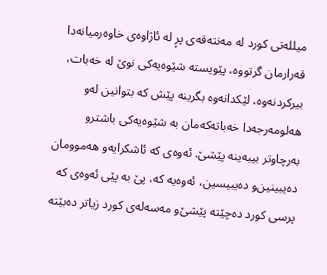میلله‌تی‌ كورد له‌ مه‌نته‌قه‌ی‌ پڕ له‌ ئاژاوه‌ی‌ خاوه‌رمیانه‌دا قه‌رارمان گرتووه‌، پێویسته‌ شێوه‌یه‌كی‌ نوێ‌ له‌ خه‌بات، بیركردنه‌وه‌، لێكدانه‌وه‌ بگرینه‌ پێش كه‌ بتوانین له‌و هه‌لومه‌رجه‌دا خه‌باته‌كه‌مان به‌ شێوه‌یه‌كی‌ باشتر‌و به‌رچاوتر بیبه‌ینه‌ پێشێ‌. ئه‌وه‌ی‌ كه‌ ئاشكرایه‌‌و هه‌موومان ده‌یبینین‌و ده‌یبیسین، ئه‌وه‌یه‌ كه‌، پێ‌ به‌ پێی‌ ئه‌وه‌ی‌ كه‌ پرسی‌ كورد ده‌چێته‌ پێشێ‌‌و مه‌سه‌له‌ی‌ كورد زیاتر ده‌بێته‌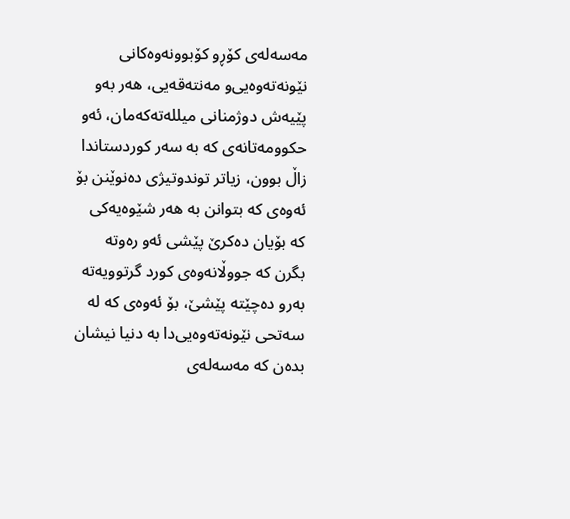مه‌سه‌له‌ی‌ كۆڕ‌و كۆبوونه‌وه‌كانی‌ نێونه‌ته‌وه‌یی‌‌و مه‌نته‌قه‌یی‌، هه‌ر به‌و پێیه‌ش دوژمنانی‌ میلله‌ته‌كه‌مان، ئه‌و حكوومه‌تانه‌ی‌ كه‌ به‌ سه‌ر كوردستاندا زاڵ‌ بوون، زیاتر توند‌وتیژی‌ ده‌نوێنن بۆ ئه‌وه‌ی‌ كه‌ بتوانن به‌ هه‌ر شێوه‌یه‌كی‌ كه‌ بۆیان ده‌كرێ‌ پێشی‌ ئه‌و ره‌وته‌ بگرن كه‌ جووڵانه‌وه‌ی‌ كورد گرتوویه‌ته‌ به‌ر‌و ده‌چێته‌ پێشێ‌، بۆ ئه‌وه‌ی‌ كه‌ له‌ سه‌تحی‌ نێونه‌ته‌وه‌یی‌دا به‌ دنیا نیشان بده‌ن كه‌ مه‌سه‌له‌ی‌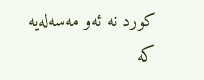كورد نه‌ ئه‌و مه‌سه‌له‌یه‌ كه‌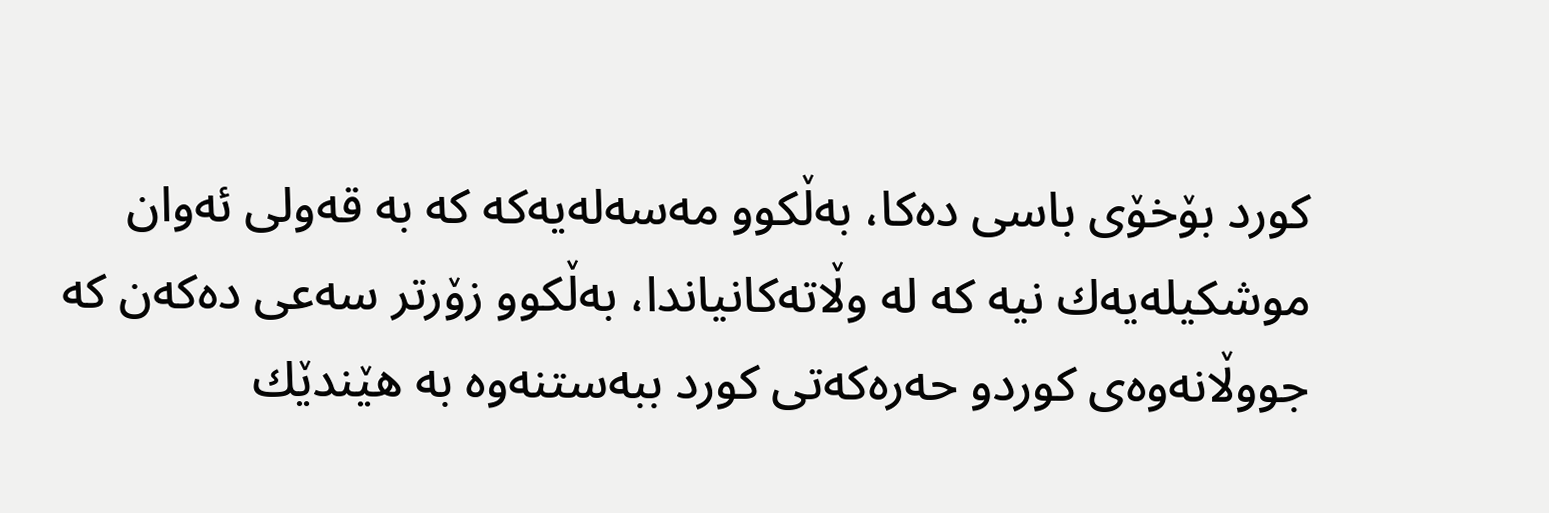كورد بۆخۆی‌ باسی‌ ده‌كا، به‌ڵكوو مه‌سه‌له‌یه‌كه‌ كه‌ به‌ قه‌ولی‌ ئه‌وان موشكیله‌یه‌ك نیه‌ كه‌ له‌ وڵاته‌كانیاندا، به‌ڵكوو زۆرتر سه‌عی‌ ده‌كه‌ن كه‌ جووڵانه‌وه‌ی‌ كورد‌و حه‌ره‌كه‌تی‌ كورد ببه‌ستنه‌وه‌ به‌ هێندێك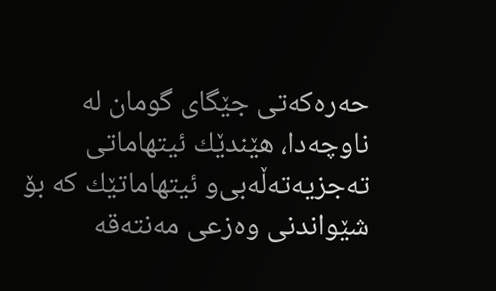حه‌ره‌كه‌تی‌ جێگای‌ گومان له‌ ناوچه‌دا، هێندێك ئیتهاماتی‌ ته‌جزیه‌ته‌ڵه‌بی‌‌و ئیتهاماتێك كه‌ بۆ شێواندنی‌ وه‌زعی‌ مه‌نته‌قه‌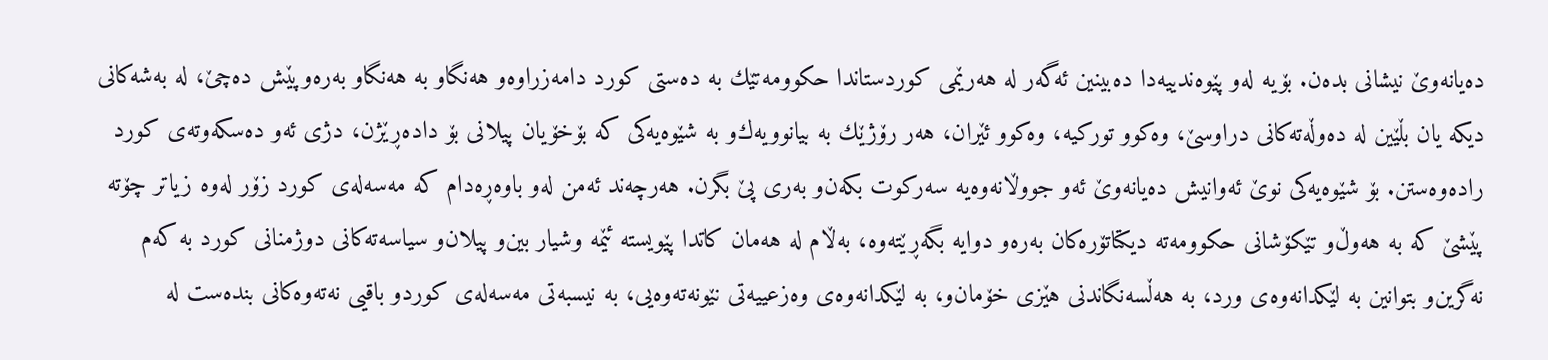ده‌یانه‌وێ‌ نیشانی‌ بده‌ن. بۆیه‌ له‌و پێوه‌ندییه‌دا ده‌بینین ئه‌گه‌ر له‌ هه‌رێمی‌ كوردستاندا حكوومه‌تێك به‌ ده‌ستی‌ كورد دامه‌زراوه‌‌و هه‌نگاو به‌ هه‌نگاو به‌ره‌وپێش ده‌چێ‌، له‌ به‌شه‌كانی‌ دیكه‌ یان بڵێین له‌ ده‌وڵه‌ته‌كانی‌ دراوسێ‌، وه‌كوو توركیه‌، وه‌كوو ئێران، هه‌ر رۆژێك به‌ بیانوویه‌ك‌و به‌ شێوه‌یه‌كی‌ كه‌ بۆخۆیان پیلانی‌ بۆ داده‌ڕێژن، دژی‌ ئه‌و ده‌سكه‌وته‌ی‌ كورد راده‌وه‌ستن. بۆ شێوه‌یه‌كی‌ نوێ‌ ئه‌وانیش ده‌یانه‌وێ‌ ئه‌و جووڵانه‌وه‌یه‌ سه‌ركوت بكه‌ن‌و به‌ری‌ پێ‌ بگرن. هه‌رچه‌ند ئه‌من له‌و باوه‌ڕه‌دام كه‌ مه‌سه‌له‌ی‌ كورد زۆر له‌وه‌ زیاتر چۆته‌ پێشێ‌ كه‌ به‌ هه‌وڵ‌‌و تێكۆشانی‌ حكوومه‌ته‌ دیكتاتۆره‌كان به‌ره‌و دوایه‌ بگه‌ڕێته‌وه‌، به‌ڵام له‌ هه‌مان كاتدا پێویسته‌ ئێمه‌ وشیار بین‌و پیلان‌و سیاسه‌ته‌كانی‌ دوژمنانی‌ كورد به‌ كه‌م نه‌گرین‌و بتوانین به‌ لێكدانه‌وه‌ی‌ ورد، به‌ هه‌ڵسه‌نگاندنی‌ هێزی‌ خۆمان‌و، به‌ لێكدانه‌وه‌ی‌ وه‌زعییه‌تی‌ نێونه‌ته‌وه‌یی‌، به‌ نیسبه‌تی‌ مه‌سه‌له‌ی‌ كورد‌و باقیی‌ نه‌ته‌وه‌كانی‌ بنده‌ست له‌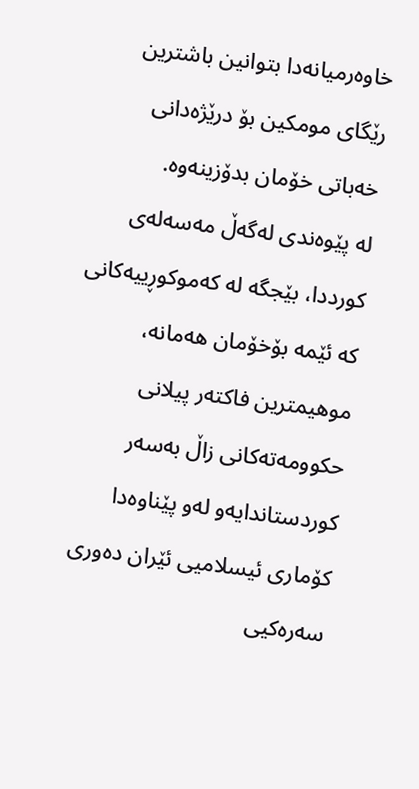خاوه‌رمیانه‌دا بتوانین باشترین رێگای‌ مومكین بۆ درێژه‌دانی‌ خه‌باتی‌ خۆمان بدۆزینه‌وه‌.
له‌ پێوه‌ندی‌ له‌گه‌ڵ‌ مه‌سه‌له‌ی‌ كورددا، بێجگه‌ له‌ كه‌موكوڕییه‌كانی‌ كه‌ ئێمه‌ بۆخۆمان هه‌مانه‌، موهیمترین فاكته‌ر پیلانی‌ حكوومه‌ته‌كانی‌ زاڵ‌ به‌سه‌ر كوردستاندایه‌‌و له‌و پێناوه‌دا كۆماری‌ ئیسلامیی‌ ئێران ده‌وری‌ سه‌ره‌كیی‌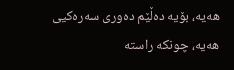هه‌یه‌، بۆیه‌ ده‌ڵێم ده‌وری‌ سه‌ره‌كیی‌ هه‌یه‌، چونكه‌ راسته‌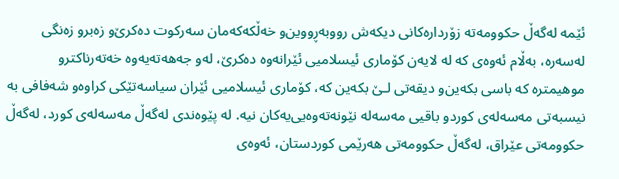ئێمه‌ له‌گه‌ڵ‌ حكوومه‌ته‌ زۆرداره‌كانی‌ دیكه‌ش رووبه‌ڕووین‌و خه‌ڵكه‌كه‌مان سه‌ركوت ده‌كرێ‌‌و زه‌بر‌و زه‌نگی‌ له‌سه‌ره‌، به‌ڵام ئه‌وه‌ی‌ كه‌ له‌ لایه‌ن كۆماری‌ ئیسلامیی‌ ئێرانه‌وه‌ ده‌كرێ‌، له‌و جه‌هه‌ته‌یه‌وه‌ خه‌ته‌رناكتر‌و موهیمتره‌ كه‌ باسی‌ بكه‌ین‌و دیقه‌تی‌ لـێ‌ بكه‌ین كه‌، كۆماری‌ ئیسلامیی‌ ئێران سیاسه‌تێكی‌ كراوه‌‌و شه‌فافی‌ به‌ نیسبه‌تی‌ مه‌سه‌له‌ی‌ كورد‌و باقیی‌ مه‌سه‌له‌ نێونه‌ته‌وه‌یی‌یه‌كان نیه‌. له‌ پێوه‌ندی‌ له‌گه‌ڵ‌ مه‌سه‌له‌ی‌ كورد، له‌گه‌ڵ‌ حكوومه‌تی‌ عێراق، له‌گه‌ڵ‌ حكوومه‌تی‌ هه‌رێمی‌ كوردستان، ئه‌وه‌ی‌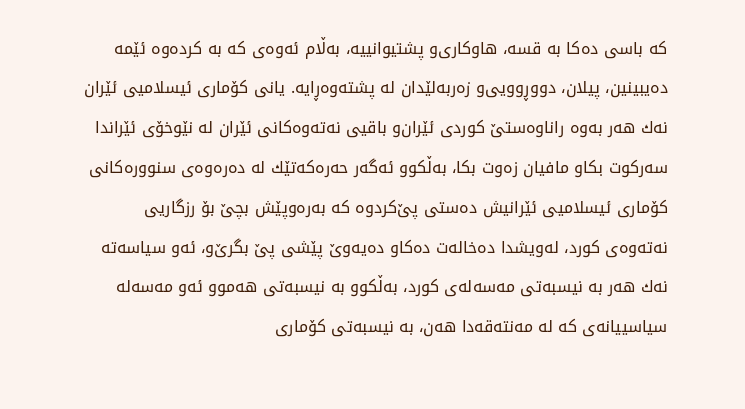كه‌ باسی‌ ده‌كا به‌ قسه‌، هاوكاری‌‌و پشتیوانییه‌، به‌ڵام ئه‌وه‌ی‌ كه‌ به‌ كرده‌وه‌ ئێمه‌ ده‌یبینین، پیلان، دووڕوویی‌‌و زه‌ربه‌لێدان له‌ پشته‌وه‌ڕایه‌. یانی‌ كۆماری‌ ئیسلامیی‌ ئێران نه‌ك هه‌ر به‌وه‌ راناوه‌ستێ‌ كوردی‌ ئێران‌و باقیی‌ نه‌ته‌وه‌كانی‌ ئێران له‌ نێوخۆی‌ ئێراندا سه‌ركوت بكا‌و مافیان زه‌وت بكا، به‌ڵكوو ئه‌گه‌ر حه‌ره‌كه‌تێك له‌ ده‌ره‌وه‌ی‌ سنووره‌كانی‌ كۆماری‌ ئیسلامیی‌ ئێرانیش ده‌ستی‌ پێ‌كردوه‌ كه‌ به‌ره‌وپێش بچێ‌ بۆ رزگاریی‌ نه‌ته‌وه‌ی‌ كورد، له‌ویشدا ده‌خاله‌ت ده‌كا‌و ده‌یه‌وێ‌ پێشی‌ پێ‌ بگرێ‌‌و، ئه‌و سیاسه‌ته‌ نه‌ك هه‌ر به‌ نیسبه‌تی‌ مه‌سه‌له‌ی‌ كورد، به‌ڵكوو به‌ نیسبه‌تی‌ هه‌موو ئه‌و مه‌سه‌له‌ سیاسییانه‌ی‌ كه‌ له‌ مه‌نته‌قه‌دا هه‌ن، به‌ نیسبه‌تی‌ كۆماری‌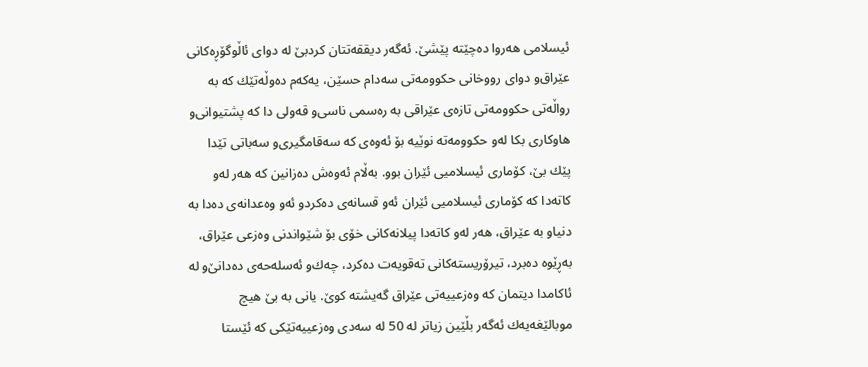ئیسلامی‌ هه‌روا ده‌چێته‌ پێشێ‌. ئه‌گه‌ر دیققه‌تتان كردبێ‌ له‌ دوای‌ ئاڵوگۆڕه‌كانی‌ عێراق‌و دوای‌ رووخانی‌ حكوومه‌تی‌ سه‌دام حسێن، یه‌كه‌م ده‌وڵه‌تێك كه‌ به‌ رواڵه‌تی‌ حكوومه‌تی‌ تازه‌ی‌ عێراقی‌ به‌ ره‌سمی‌ ناسی‌‌و قه‌ولی‌ دا كه‌ پشتیوانی‌‌و هاوكاری‌ بكا له‌و حكوومه‌ته‌ نوێیه‌ بۆ ئه‌وه‌ی‌ كه‌ سه‌قامگیری‌‌و سه‌باتی‌ تێدا پێك بێ‌، كۆماری‌ ئیسلامیی‌ ئێران بوو. به‌ڵام ئه‌وه‌ش ده‌زانین كه‌ هه‌ر له‌و كاته‌دا كه‌ كۆماری‌ ئیسلامیی‌ ئێران ئه‌و قسانه‌ی‌ ده‌كرد‌و ئه‌و وه‌عدانه‌ی‌ ده‌دا به‌ دنیا‌و به‌ عێراق، هه‌ر له‌و كاته‌دا پیلانه‌كانی‌ خۆی‌ بۆ شێواندنی‌ وه‌زعی‌ عێراق، به‌ڕێوه‌ ده‌برد، تیرۆریسته‌كانی‌ ته‌قویه‌ت ده‌كرد، چه‌ك‌و ئه‌سله‌حه‌ی‌ ده‌دانێ‌‌و له‌ ئاكامدا دیتمان كه‌ وه‌زعییه‌تی‌ عێراق گه‌یشته‌ كوێ‌. یانی‌ به‌ بێ‌ هیچ موبالێغه‌یه‌ك ئه‌گه‌ر بڵێین زیاتر له‌ 50 له‌ سه‌دی‌ وه‌زعییه‌تێكی‌ كه‌ ئێستا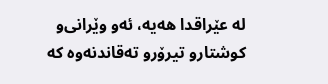له‌ عێراقدا هه‌یه‌، ئه‌و وێرانی‌‌و كوشتار‌و تیرۆر‌و ته‌قاندنه‌وه‌ كه‌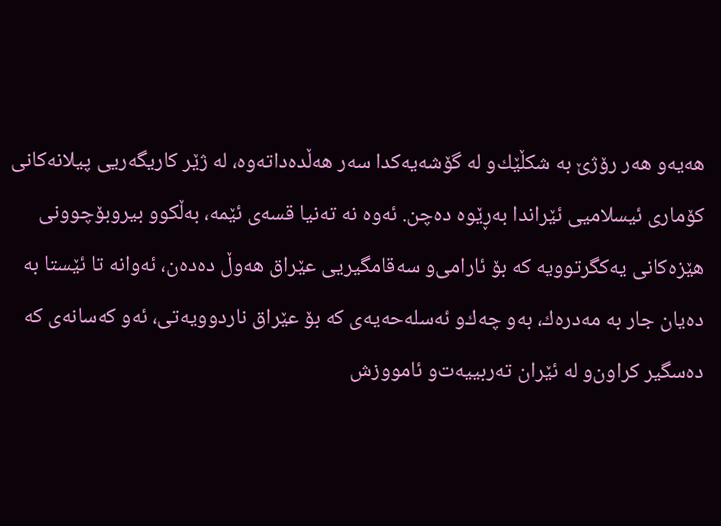هه‌یه‌‌و هه‌ر رۆژێ‌ به‌ شكڵێك‌و له‌ گۆشه‌یه‌كدا سه‌ر هه‌ڵده‌داته‌وه‌، له‌ ژێر كاریگه‌ریی‌ پیلانه‌كانی‌ كۆماری‌ ئیسلامیی‌ ئێراندا به‌ڕێوه‌ ده‌چن. ئه‌وه‌ نه‌ ته‌نیا قسه‌ی‌ ئێمه‌، به‌ڵكوو بیر‌وبۆچوونی‌ هێزه‌كانی‌ یه‌كگرتوویه‌ كه‌ بۆ ئارامی‌‌و سه‌قامگیریی‌ عێراق هه‌وڵ‌ ده‌ده‌ن، ئه‌وانه‌ تا ئێستا به‌ ده‌یان جار به‌ مه‌دره‌ك، به‌و چه‌ك‌و ئه‌سله‌حه‌یه‌ی‌ كه‌ بۆ عێراق ناردوویه‌تی‌، ئه‌و كه‌سانه‌ی‌ كه‌ ده‌سگیر كراون‌و له‌ ئێران ته‌ربییه‌ت‌و ئامووزش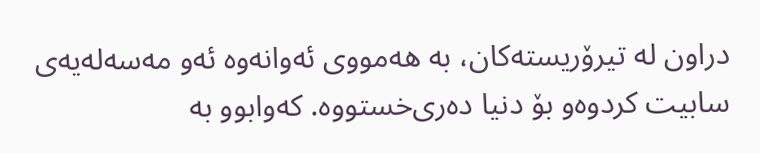دراون له‌ تیرۆریسته‌كان، به‌ هه‌مووی‌ ئه‌وانه‌وه‌ ئه‌و مه‌سه‌له‌یه‌ی‌ سابیت كردوه‌‌و بۆ دنیا ده‌ری‌خستووه‌. كه‌وابوو به‌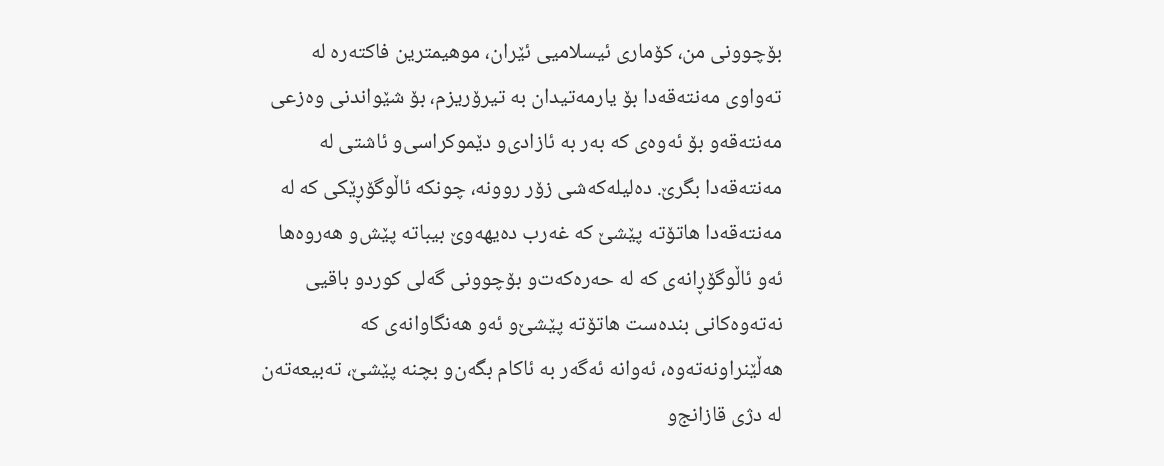بۆچوونی‌ من، كۆماری‌ ئیسلامیی‌ ئێران، موهیمترین فاكته‌ره‌ له‌ ته‌واوی‌ مه‌نته‌قه‌دا بۆ یارمه‌تیدان به‌ تیرۆریزم، بۆ شێواندنی‌ وه‌زعی‌ مه‌نته‌قه‌‌و بۆ ئه‌وه‌ی‌ كه‌ به‌ر به‌ ئازادی‌‌و دێموكراسی‌‌و ئاشتی‌ له‌ مه‌نته‌قه‌دا بگرێ‌. ده‌لیله‌كه‌شی‌ زۆر روونه‌، چونكه‌ ئاڵوگۆڕێكی‌ كه‌ له‌ مه‌نته‌قه‌دا هاتۆته‌ پێشێ‌ كه‌ غه‌رب ده‌یهه‌وێ‌ بیباته‌ پێش‌و هه‌روه‌ها ئه‌و ئاڵوگۆڕانه‌ی‌ كه‌ له‌ حه‌ره‌كه‌ت‌و بۆچوونی‌ گه‌لی‌ كورد‌و باقیی‌ نه‌ته‌وه‌كانی‌ بنده‌ست هاتۆته‌ پێشێ‌‌و ئه‌و هه‌نگاوانه‌ی‌ كه‌ هه‌ڵێنراونه‌ته‌وه‌، ئه‌وانه‌ ئه‌گه‌ر به‌ ئاكام بگه‌ن‌و بچنه‌ پێشێ‌، ته‌بیعه‌ته‌ن له‌ دژی‌ قازانج‌و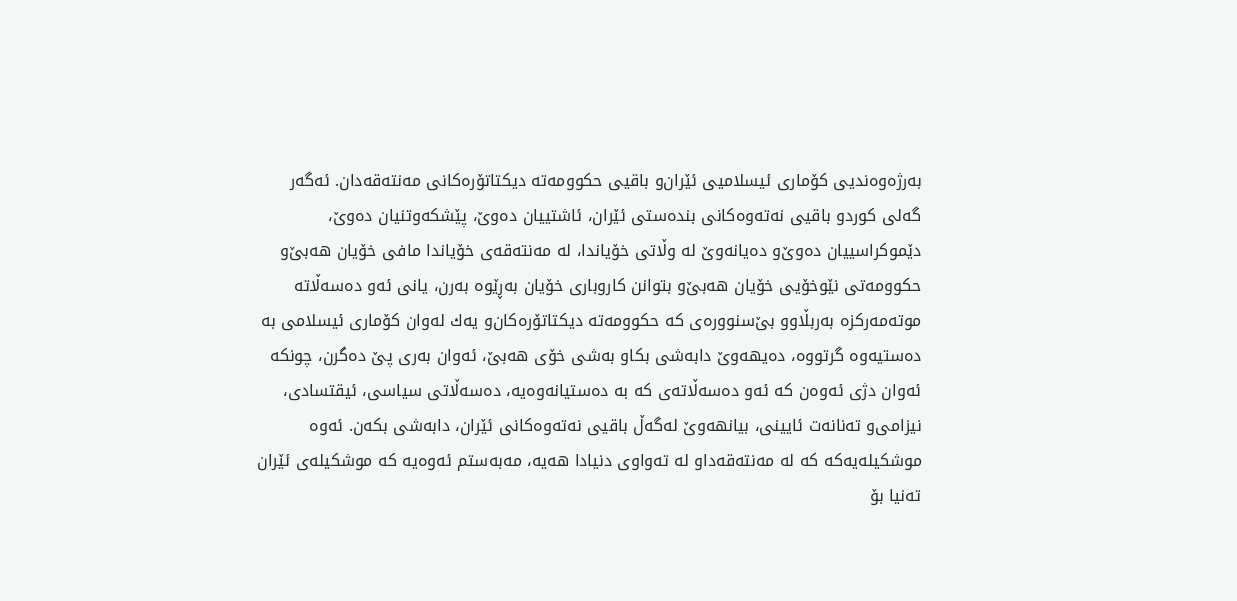به‌رژه‌وه‌ندیی‌ كۆماری‌ ئیسلامیی‌ ئێران‌و باقیی‌ حكوومه‌ته‌ دیكتاتۆره‌كانی‌ مه‌نته‌قه‌دان. ئه‌گه‌ر گه‌لی‌ كورد‌و باقیی‌ نه‌ته‌وه‌كانی‌ بنده‌ستی‌ ئێران، ئاشتییان ده‌وێ‌، پێشكه‌وتنیان ده‌وێ‌، دێموكراسییان ده‌وێ‌‌و ده‌یانه‌وێ‌ له‌ وڵاتی‌ خۆیاندا، له‌ مه‌نته‌قه‌ی‌ خۆیاندا مافی‌ خۆیان هه‌بێ‌‌و حكوومه‌تی‌ نێوخۆیی‌ خۆیان هه‌بێ‌‌و بتوانن كار‌وباری‌ خۆیان به‌ڕێوه‌ به‌رن، یانی‌ ئه‌و ده‌سه‌ڵاته‌ موته‌مه‌ركزه‌ به‌ربڵاو‌و بێ‌سنووره‌ی‌ كه‌ حكوومه‌ته‌ دیكتاتۆره‌كان‌و یه‌ك له‌وان كۆماری‌ ئیسلامی‌ به‌ ده‌ستیه‌وه‌ گرتووه‌، ده‌یهه‌وێ‌ دابه‌شی‌ بكا‌و به‌شی‌ خۆی‌ هه‌بێ‌، ئه‌وان به‌ری‌ پێ‌ ده‌گرن، چونكه‌ ئه‌وان دژی‌ ئه‌وه‌ن كه‌ ئه‌و ده‌سه‌ڵاته‌ی‌ كه‌ به‌ ده‌ستیانه‌وه‌یه‌، ده‌سه‌ڵاتی‌ سیاسی‌، ئیقتسادی‌، نیزامی‌‌و ته‌نانه‌ت ئایینی‌، بیانهه‌وێ‌ له‌گه‌ڵ‌ باقیی‌ نه‌ته‌وه‌كانی‌ ئێران، دابه‌شی‌ بكه‌ن. ئه‌وه‌ موشكیله‌یه‌كه‌ كه‌ له‌ مه‌نته‌قه‌دا‌و له‌ ته‌واوی‌ دنیادا هه‌یه‌، مه‌به‌ستم ئه‌وه‌یه‌ كه‌ موشكیله‌ی‌ ئێران ته‌نیا بۆ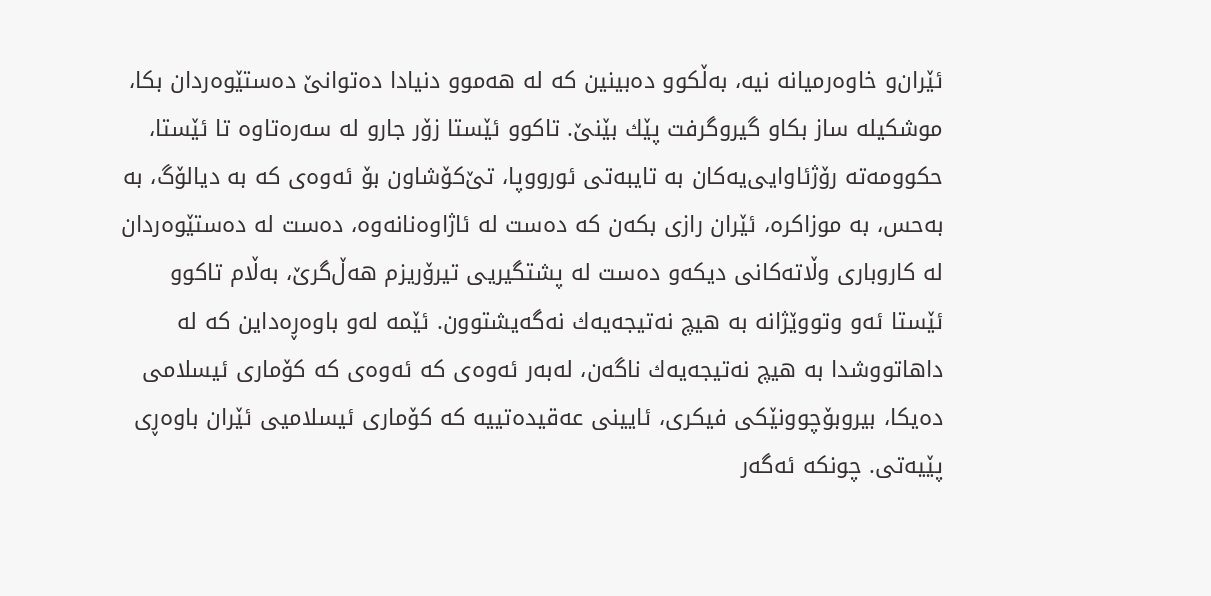ئێران‌و خاوه‌رمیانه‌ نیه‌، به‌ڵكوو ده‌بینین كه‌ له‌ هه‌موو دنیادا ده‌توانێ‌ ده‌ستێوه‌ردان بكا، موشكیله‌ ساز بكا‌و گیر‌وگرفت پێك بێنێ‌. تاكوو ئێستا زۆر جار‌و له‌ سه‌ره‌تاوه‌ تا ئێستا، حكوومه‌ته‌ رۆژئاوایی‌یه‌كان به‌ تایبه‌تی‌ ئورووپا، تێ‌كۆشاون بۆ ئه‌وه‌ی‌ كه‌ به‌ دیالۆگ، به‌ به‌حس، به‌ موزاكره‌، ئێران رازی‌ بكه‌ن كه‌ ده‌ست له‌ ئاژاوه‌نانه‌وه‌، ده‌ست له‌ ده‌ستێوه‌ردان له‌ كار‌وباری‌ وڵاته‌كانی‌ دیكه‌‌و ده‌ست له‌ پشتگیریی‌ تیرۆریزم هه‌ڵ‌گرێ‌، به‌ڵام تاكوو ئێستا ئه‌و وتووێژانه‌ به‌ هیچ نه‌تیجه‌یه‌ك نه‌گه‌یشتوون. ئێمه‌ له‌و باوه‌ڕه‌داین كه‌ له‌ داهاتووشدا به‌ هیچ نه‌تیجه‌یه‌ك ناگه‌ن، له‌به‌ر ئه‌وه‌ی‌ كه‌ ئه‌وه‌ی‌ كه‌ كۆماری‌ ئیسلامی‌ ده‌یكا، بیر‌وبۆچوونێكی‌ فیكری‌، ئایینی‌ عه‌قیده‌تییه‌ كه‌ كۆماری‌ ئیسلامیی‌ ئێران باوه‌ڕی‌ پێیه‌تی‌. چونكه‌ ئه‌گه‌ر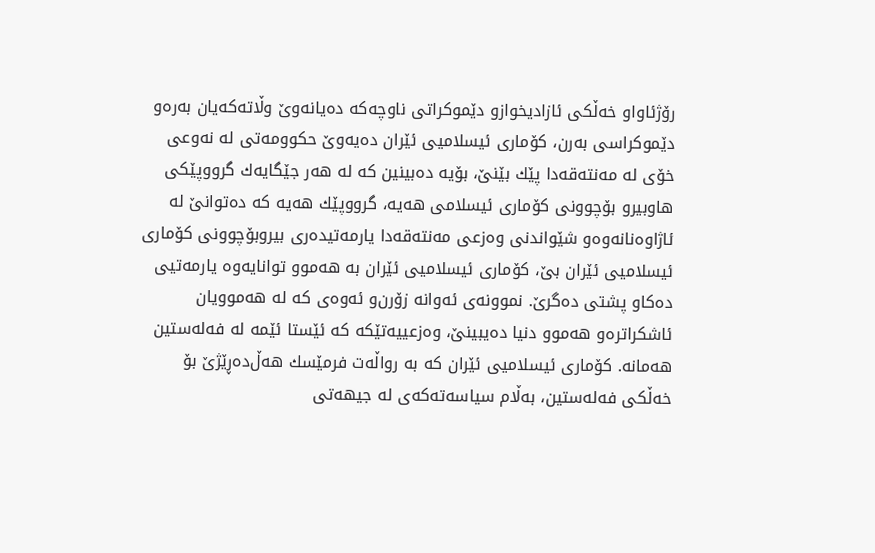رۆژئاوا‌و خه‌ڵكی‌ ئازادیخواز‌و دێموكراتی‌ ناوچه‌كه‌ ده‌یانه‌وێ‌ وڵاته‌كه‌یان به‌ره‌و دێموكراسی‌ به‌رن، كۆماری‌ ئیسلامیی‌ ئێران ده‌یه‌وێ‌ حكوومه‌تی‌ له‌ نه‌وعی‌ خۆی‌ له‌ مه‌نته‌قه‌دا پێك بێنێ‌، بۆیه‌ ده‌بینین كه‌ له‌ هه‌ر جێگایه‌ك گرووپێكی‌ هاوبیر‌و بۆچوونی‌ كۆماری‌ ئیسلامی‌ هه‌یه‌، گرووپێك هه‌یه‌ كه‌ ده‌توانێ‌ له‌ ئاژاوه‌نانه‌وه‌‌و شێواندنی‌ وه‌زعی‌ مه‌نته‌قه‌دا یارمه‌تیده‌ری‌ بیر‌وبۆچوونی‌ كۆماری‌ ئیسلامیی‌ ئێران بێ‌، كۆماری‌ ئیسلامیی‌ ئێران به‌ هه‌موو توانایه‌وه‌ یارمه‌تیی‌ ده‌كا‌و پشتی‌ ده‌گرێ‌. نموونه‌ی‌ ئه‌وانه‌ زۆرن‌و ئه‌وه‌ی‌ كه‌ له‌ هه‌موویان ئاشكراتره‌‌و هه‌موو دنیا ده‌یبینێ‌، وه‌زعییه‌تێكه‌ كه‌ ئێستا ئێمه‌ له‌ فه‌له‌ستین هه‌مانه‌. كۆماری‌ ئیسلامیی‌ ئێران كه‌ به‌ رواڵه‌ت فرمێسك هه‌ڵ‌ده‌ڕێژێ‌ بۆ خه‌ڵكی‌ فه‌له‌ستین، به‌ڵام سیاسه‌ته‌كه‌ی‌ له‌ جیهه‌تی‌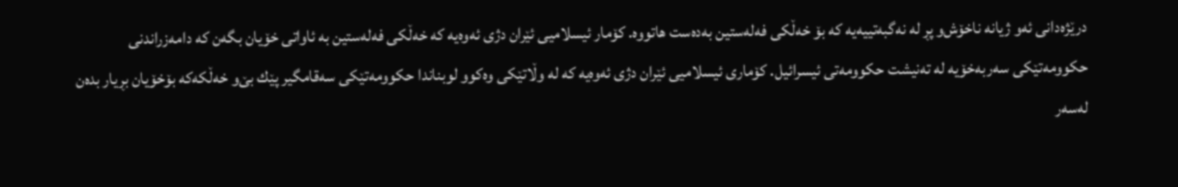درێژه‌دانی‌ ئه‌و ژیانه‌ ناخۆش‌و پڕ له‌ نه‌گبه‌تییه‌یه‌ كه‌ بۆ خه‌ڵكی‌ فه‌له‌ستین به‌ده‌ست هاتووه‌. كۆمار ئیسلامیی‌ ئێران دژی‌ ئه‌وه‌یه‌ كه‌ خه‌ڵكی‌ فه‌له‌ستین به‌ ئاواتی‌ خۆیان بگه‌ن كه‌ دامه‌زراندنی‌ حكوومه‌تێكی‌ سه‌ربه‌خۆیه‌ له‌ ته‌نیشت حكوومه‌تی‌ ئیسرائیل. كۆماری‌ ئیسلامیی‌ ئێران دژی‌ ئه‌وه‌یه‌ كه‌ له‌ وڵاتێكی‌ وه‌كوو لوبناندا حكوومه‌تێكی‌ سه‌قامگیر پێك بێ‌‌و خه‌ڵكه‌كه‌ بۆخۆیان بڕیار بده‌ن له‌سه‌ر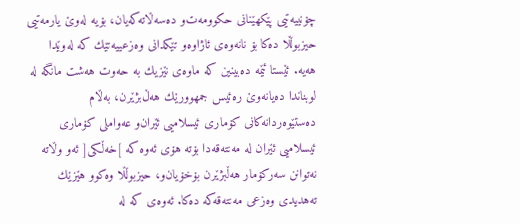چۆنییه‌تیی‌ پێكهێنانی‌ حكوومه‌ت‌و ده‌سه‌ڵاته‌كه‌یان، بۆیه‌ له‌وێ‌ یارمه‌تیی‌ حیزبوڵڵا ده‌كا بۆ نانه‌وه‌ی‌ ئاژاوه‌‌و تێكدانی‌ وه‌زعییه‌تێك كه‌ له‌وێدا هه‌یه‌. ئێستا ئێمه‌ ده‌بینین كه‌ ماوه‌ی‌ نێزیك به‌ حه‌وت هه‌شت مانگه‌ له‌ لوبناندا ده‌یانه‌وێ‌ ره‌ئیس جمهوورێك هه‌ڵ‌بژێرن، به‌ڵام ده‌ستێوه‌ردانه‌كانی‌ كۆماری‌ ئیسلامیی‌ ئێران‌و عه‌واملی‌ كۆماری‌ ئیسلامیی‌ ئێران له‌ مه‌نته‌قه‌دا بۆته‌ هۆی‌ ئه‌وه‌ كه‌ ]خه‌ڵكی‌[ ئه‌و وڵاته‌ نه‌توانن سه‌ركۆمار هه‌ڵبژێرن بۆخۆیان‌و، حیزبوڵڵا وه‌كوو هێزێك ته‌هدیدی‌ وه‌زعی‌ مه‌نته‌قه‌كه‌ ده‌كا. ئه‌وه‌ی‌ كه‌ له‌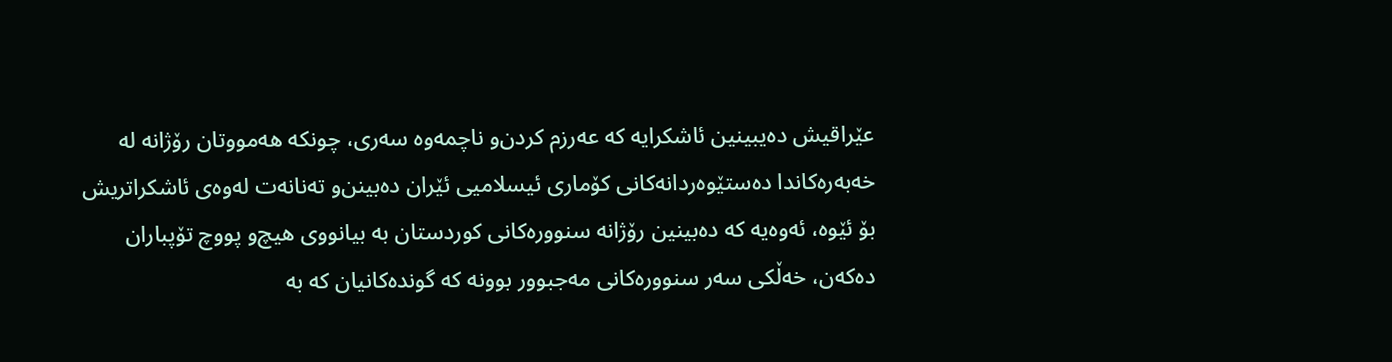عێراقیش ده‌یبینین ئاشكرایه‌ كه‌ عه‌رزم كردن‌و ناچمه‌وه‌ سه‌ری‌، چونكه‌ هه‌مووتان رۆژانه‌ له‌ خه‌به‌ره‌كاندا ده‌ستێوه‌ردانه‌كانی‌ كۆماری‌ ئیسلامیی‌ ئێران ده‌بینن‌و ته‌نانه‌ت له‌وه‌ی‌ ئاشكراتریش بۆ ئێوه‌، ئه‌وه‌یه‌ كه‌ ده‌بینین رۆژانه‌ سنووره‌كانی‌ كوردستان به‌ بیانووی‌ هیچ‌و پووچ تۆپباران ده‌كه‌ن، خه‌ڵكی‌ سه‌ر سنووره‌كانی‌ مه‌جبوور بوونه‌ كه‌ گونده‌كانیان كه‌ به‌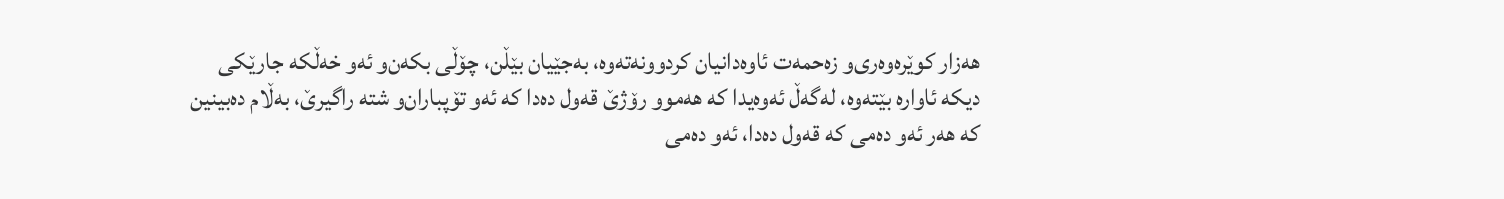هه‌زار كوێره‌وه‌ری‌‌و زه‌حمه‌ت ئاوه‌دانیان كردوونه‌ته‌وه‌، به‌جێیان بێڵن، چۆڵی‌ بكه‌ن‌و ئه‌و خه‌ڵكه‌ جارێكی‌ دیكه‌ ئاواره‌ بێته‌وه‌، له‌گه‌ڵ‌ ئه‌وه‌یدا كه‌ هه‌موو رۆژێ‌ قه‌ول ده‌دا كه‌ ئه‌و تۆپباران‌و شته‌ راگیرێ‌، به‌ڵام ده‌بینین كه‌ هه‌ر ئه‌و ده‌می‌ كه‌ قه‌ول ده‌دا، ئه‌و ده‌می‌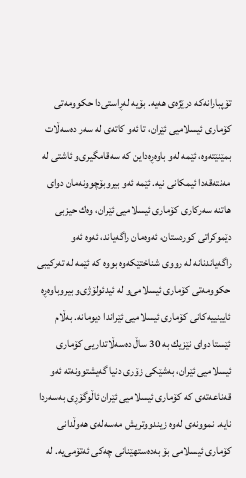تۆپبارانه‌كه‌ درێژه‌ی‌ هه‌یه‌. بۆیه‌ له‌ڕاستی‌دا حكوومه‌تی‌ كۆماری‌ ئیسلامیی‌ ئێران، تا ئه‌و كاته‌ی‌ له‌ سه‌ر ده‌سه‌ڵات بمێنێته‌وه‌، ئێمه‌ له‌و باوه‌ڕه‌داین كه‌ سه‌قامگیری‌‌و ئاشتی‌ له‌ مه‌نته‌قه‌دا ئیمكانی‌ نیه‌. ئێمه‌ ئه‌و بیر‌وبۆچوونه‌مان دوای‌ هاتنه‌ سه‌ركاری‌ كۆماری‌ ئیسلامیی‌ ئێران، وه‌ك حیزبی‌ دێموكراتی‌ كوردستان، ئه‌وه‌مان راگه‌یاند، ئه‌وه‌ ئه‌و راگه‌یاندنانه‌ له‌ رووی‌ شناختێكه‌وه‌ بووه‌ كه‌ ئێمه‌ له‌ ته‌ركیبی‌ حكوومه‌تی‌ كۆماری‌ ئیسلامی‌‌و له‌ ئیدئولۆژی‌‌و بیر‌وباوه‌ڕه‌ ئایینییه‌كانی‌ كۆماری‌ ئیسلامیی‌ ئێراندا دیومانه‌. به‌ڵام ئێستا دوای‌ نێزیك به‌ 30 ساڵ‌ ده‌سه‌ڵاتداریی‌ كۆماری‌ ئیسلامیی‌ ئێران، به‌شێكی‌ زۆری‌ دنیا گه‌یشتوونه‌ته‌ ئه‌و قه‌ناعه‌ته‌ی‌ كه‌ كۆماری‌ ئیسلامیی‌ ئێران ئاڵوگۆڕی‌ به‌سه‌ردا نایه‌. نموونه‌ی‌ له‌وه‌ زیندووتریش مه‌سه‌له‌ی‌ هه‌وڵدانی‌ كۆماری‌ ئیسلامی‌ بۆ به‌ده‌ستهێنانی‌ چه‌كی‌ ئه‌تۆمی‌یه‌. له‌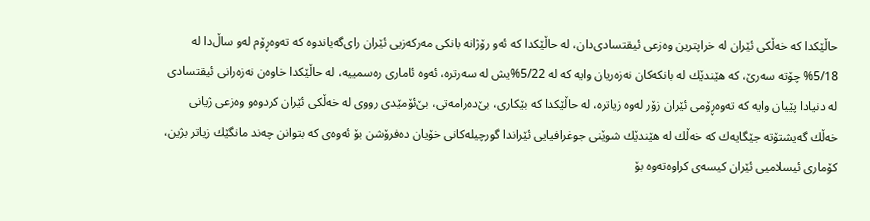حاڵێكدا كه‌ خه‌ڵكی‌ ئێران له‌ خراپترین وه‌زعی‌ ئیقتسادی‌دان، له‌ حاڵێكدا كه‌ ئه‌و رۆژانه‌ بانكی‌ مه‌ركه‌زیی‌ ئێران رای‌گه‌یاندوه‌ كه‌ ته‌وه‌ڕۆم له‌و ساڵ‌دا له‌ 5/18% چۆته‌ سه‌رێ‌، كه‌ هێندێك له‌ بانكه‌كان نه‌زه‌ریان وایه‌ كه‌ له‌ 5/22%یش له‌ سه‌رتره‌، ئه‌وه‌ ئاماری‌ ره‌سمییه‌، له‌ حاڵێكدا خاوه‌ن نه‌زه‌رانی‌ ئیقتسادی‌ له‌ دنیادا پێیان وایه‌ كه‌ ته‌وه‌ڕۆمی‌ ئێران زۆر له‌وه‌ زیاتره‌، له‌ حاڵێكدا كه‌ بێكاری‌، بێ‌ده‌رامه‌تی‌، بێ‌ئۆمێدی‌ رووی‌ له‌ خه‌ڵكی‌ ئێران كردوه‌‌و وه‌زعی‌ ژیانی‌ خه‌ڵك گه‌یشتۆته‌ جێگایه‌ك كه‌ خه‌ڵك له‌ هێندێك شوێنی‌ جوغرافیایی‌ ئێراندا گورچیله‌كانی‌ خۆیان ده‌فرۆشن بۆ ئه‌وه‌ی‌ كه‌ بتوانن چه‌ند مانگێك زیاتر بژین، كۆماری‌ ئیسلامیی‌ ئێران كیسه‌ی‌ كراوه‌ته‌وه‌ بۆ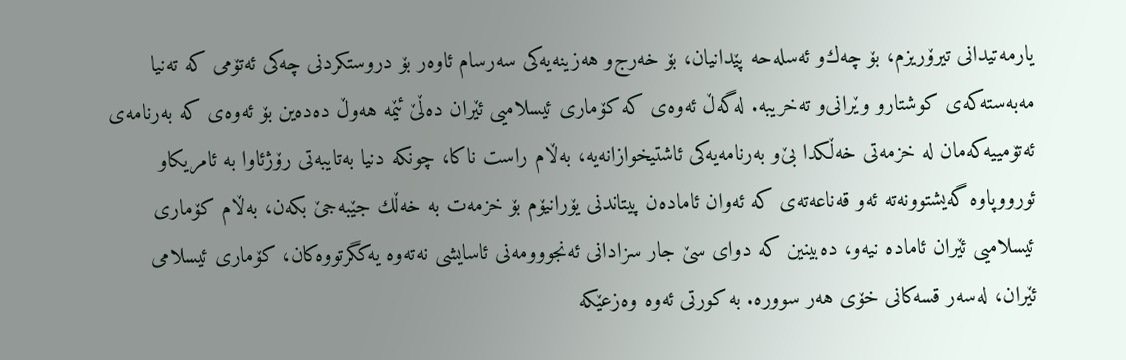یارمه‌تیدانی‌ تیرۆریزم، بۆ چه‌ك‌و ئه‌سله‌حه‌ پێدانیان، بۆ خه‌رج‌و هه‌زینه‌یه‌كی‌ سه‌رسام ئاوه‌ر بۆ دروستكردنی‌ چه‌كی‌ ئه‌تۆمی‌ كه‌ ته‌نیا مه‌به‌سته‌كه‌ی‌ كوشتار‌و وێرانی‌‌و ته‌خریبه‌. له‌گه‌ڵ‌ ئه‌وه‌ی‌ كه‌ كۆماری‌ ئیسلامیی‌ ئێران ده‌ڵێ‌ ئێمه‌ هه‌وڵ‌ ده‌ده‌ین بۆ ئه‌وه‌ی‌ كه‌ به‌رنامه‌ی‌ ئه‌تۆمییه‌كه‌مان له‌ خزمه‌تی‌ خه‌ڵكدا بێ‌‌و به‌رنامه‌یه‌كی‌ ئاشتیخوازانه‌یه‌، به‌ڵام راست ناكا، چونكه‌ دنیا به‌تایبه‌تی‌ رۆژئاوا به‌ ئامریكا‌و ئورووپاوه‌ گه‌یشتوونه‌ته‌ ئه‌و قه‌ناعه‌ته‌ی‌ كه‌ ئه‌وان ئاماده‌ن پیتاندنی‌ یۆرانیۆم بۆ خزمه‌ت به‌ خه‌ڵك جێبه‌جێ‌ بكه‌ن، به‌ڵام كۆماری‌ ئیسلامیی‌ ئێران ئاماده‌ نیه‌‌و، ده‌بینین كه‌ دوای‌ سێ‌ جار سزادانی‌ ئه‌نجووومه‌نی‌ ئاسایشی‌ نه‌ته‌وه‌ یه‌كگرتووه‌كان، كۆماری‌ ئیسلامی‌ ئێران، له‌سه‌ر قسه‌كانی‌ خۆی هه‌ر سووره‌. به‌ كورتی‌ ئه‌وه‌ وه‌زعێكه‌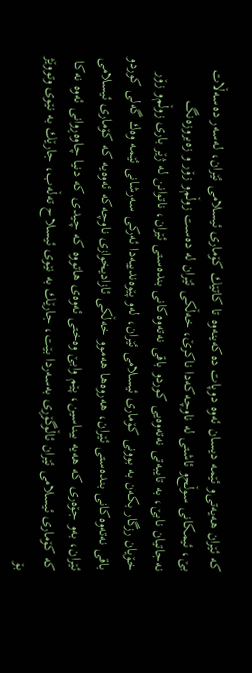كه‌ ئێران هه‌یه‌تی‌‌و ئێمه‌ دیسان ئه‌وه‌ دوپات ده‌كه‌ینه‌وه‌ تا كاتێك كۆماری‌ ئیسلامی‌ ئێران، له‌سه‌ر ده‌سه‌ڵات بێ‌، ئیمكانی‌ سوڵح‌و ئاشتی‌ له‌ ناوچه‌كه‌دا ناكرێ‌، خه‌ڵكی‌ ئێران له‌ ده‌ست زوڵم‌و زۆر و زه‌بروزه‌نگ نه‌جاتیان نابێ‌، به‌ تایبه‌تی‌ نه‌ته‌وه‌یی‌ كورد‌و باقی‌ نه‌ته‌وه‌كانی‌ بنده‌ستی‌ ئێران، ناتوانن له‌ ژێر باری‌ زوڵم‌و زۆر خۆیان رزگار بكه‌ن به‌ بوونی‌ كۆماری‌ ئیسلامی‌ ئێران، له‌و پێوه‌ندییه‌دا ئه‌ركی‌ سه‌رشانی‌ ئێمه‌ وه‌ك گه‌لی‌ كورد‌و باقی‌ نه‌ته‌وه‌كانی‌ بنده‌ستی‌ ئێران، هه‌روه‌ها هه‌موو خه‌ڵكی‌ ئازادیخوازی‌ ناوچه‌كه‌ ئه‌وه‌یه‌ كه‌ كۆماری‌ ئیسلامی‌ ئێران، به‌و جۆه‌ری‌ كه‌ هه‌یه‌ بیناسین، پێم وابێ‌ وه‌ختی‌ ئه‌وه‌ی هاتووه‌ كه‌ چیدی‌ كه‌ دنیا چاوه‌ڕوانی‌ ئه‌وه‌ نه‌كا كه‌ كۆماری‌ ئیسلامی‌ ئێران ئاڵوگۆڕی‌ به‌سه‌ردا بێت، جارێك به‌ نێوی‌ ئیسلاح ته‌ڵه‌ب، جارێك به‌ نێوی‌ وتووێژ بۆ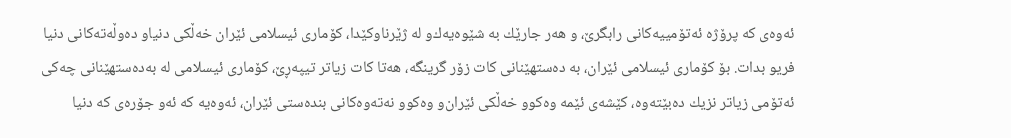ئه‌وه‌ی‌ كه‌ پرۆژه‌ ئه‌تۆمییه‌كانی‌ رابگرێ‌، و هه‌ر جارێك به‌ شێوه‌یه‌ك‌و له‌ ژێرناوكێدا، كۆماری‌ ئیسلامی‌ ئێران خه‌ڵكی‌ دنیا‌و ده‌وڵه‌ته‌كانی‌ دنیا فریو بدات. بۆ كۆماری‌ ئیسلامی‌ ئێران، به‌ ده‌ستهێنانی‌ كات زۆر گرینگه‌، هه‌تا كات زیاتر تیپه‌ڕێ‌، كۆماری‌ ئیسلامی‌ له‌ به‌ده‌ستهێنانی‌ چه‌كی‌ ئه‌تۆمی زیاتر نزیك ده‌بێته‌وه‌، كێشه‌ی‌ ئێمه‌ وه‌كوو خه‌ڵكی‌ ئێران‌و وه‌كوو نه‌ته‌وه‌كانی‌ بنده‌ستی‌ ئێران، ئه‌وه‌یه‌ كه‌ ئه‌و جۆره‌ی‌ كه‌ دنیا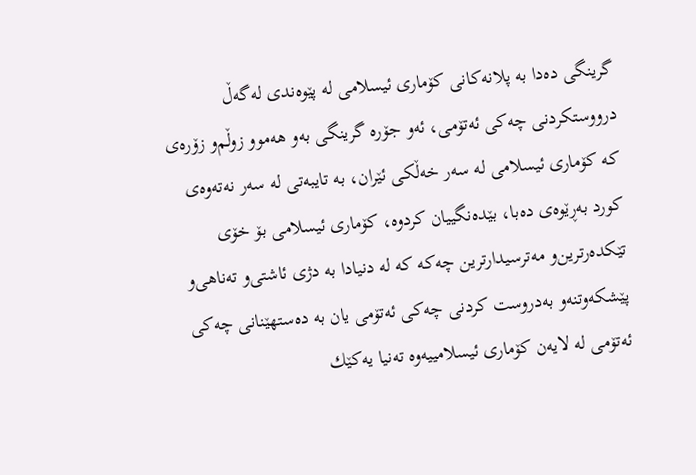گرینگی ده‌دا به‌ پلانه‌كانی‌ كۆماری‌ ئیسلامی‌ له‌ پێوه‌ندی‌ له‌گه‌ڵ درووستكردنی‌ چه‌كی‌ ئه‌تۆمی‌، ئه‌و جۆره‌ گرینگی‌ به‌و هه‌موو زوڵم‌و زۆره‌ی‌ كه‌ كۆماری‌ ئیسلامی‌ له‌ سه‌ر خه‌ڵكی‌ ئێران، به‌ تایبه‌تی‌ له‌ سه‌ر نه‌ته‌وه‌ی‌ كورد به‌ڕێوه‌ی‌ ده‌با، بێده‌نگییان كردوه‌، كۆماری‌ ئیسلامی‌ بۆ خۆی تێكده‌رترین‌و مه‌ترسیدارترین چه‌كه‌ كه‌ له‌ دنیادا به‌ دژی‌ ئاشتی‌‌و ته‌ناهی‌‌و پێشكه‌وتنه‌‌و به‌دروست كردنی‌ چه‌كی‌ ئه‌تۆمی یان به‌ ده‌ستهێنانی‌ چه‌كی‌ ئه‌تۆمی له‌ لایه‌ن كۆماری‌ ئیسلامییه‌وه‌ ته‌نیا یه‌كێك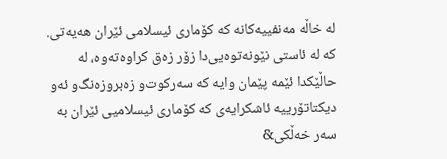له‌ خاڵه‌ مه‌نفییه‌كانه‌ كه‌ كۆماری‌ ئیسلامی‌ ئێران هه‌یه‌تی‌. كه‌ له‌ ئاستی‌ نێونه‌توه‌یی‌دا زۆر زه‌ق كراوه‌ته‌وه‌، له‌ حاڵێكدا ئێمه‌ پێمان وایه‌ كه‌ سه‌ركوت‌و زه‌بروزه‌نگ‌و ئه‌و دیكتاتۆرییه‌ ئاشكرایه‌ی‌ كه‌ كۆماری‌ ئیسلامیی‌ ئێران به‌ سه‌ر خه‌ڵكی&